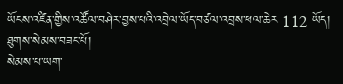ཡོངས་འཛིན་གྱིས་འཚོལ་བཤེར་བྱས་པའི་འབྲེལ་ཡོད་བཙལ་འབྲས་ཕལ་ཆེར 112 ཡོད།
ཐུགས་སེམས་བཟང་པོ།
སེམས་པ་ཡག་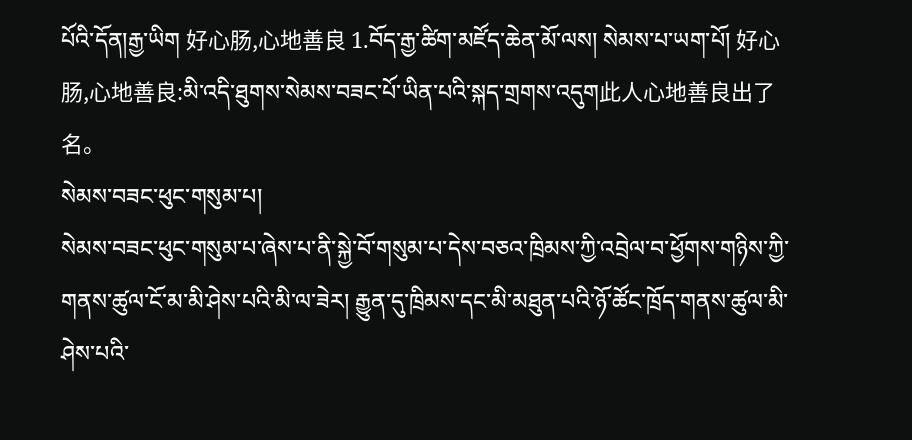པོའི་དོན།རྒྱ་ཡིག 好心肠,心地善良 1.བོད་རྒྱ་ཚིག་མཛོད་ཆེན་མོ་ལས། སེམས་པ་ཡག་པོ། 好心肠,心地善良:མི་འདི་ཐུགས་སེམས་བཟང་པོ་ཡིན་པའི་སྐད་གྲགས་འདུག此人心地善良出了名。
སེམས་བཟང་ཕུང་གསུམ་པ།
སེམས་བཟང་ཕུང་གསུམ་པ་ཞེས་པ་ནི་སྐྱེ་བོ་གསུམ་པ་དེས་བཅའ་ཁྲིམས་ཀྱི་འབྲེལ་བ་ཕྱོགས་གཉིས་ཀྱི་གནས་ཚུལ་ངོ་མ་མི་ཤེས་པའི་མི་ལ་ཟེར། རྒྱུན་དུ་ཁྲིམས་དང་མི་མཐུན་པའི་ཉོ་ཚོང་ཁྲོད་གནས་ཚུལ་མི་ཤེས་པའི་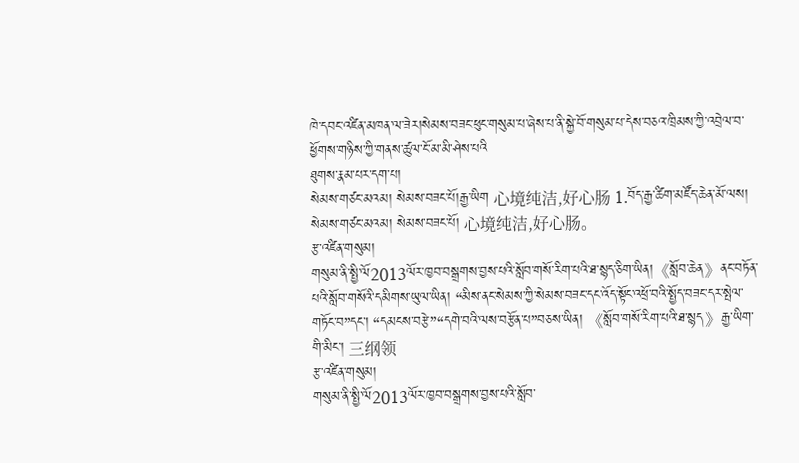ཁེ་དབང་འཛིན་མཁན་ལ་ཟེར།སེམས་བཟང་ཕུང་གསུམ་པ་ཞེས་པ་ནི་སྐྱེ་བོ་གསུམ་པ་དེས་བཅའ་ཁྲིམས་ཀྱི་འབྲེལ་བ་ཕྱོགས་གཉིས་ཀྱི་གནས་ཚུལ་ངོ་མ་མི་ཤེས་པའི
ཐུགས་རྣམ་པར་དག་པ།
སེམས་གཙང་མའམ། སེམས་བཟང་པོ།རྒྱ་ཡིག 心境纯洁,好心肠 1.བོད་རྒྱ་ཚིག་མཛོད་ཆེན་མོ་ལས། སེམས་གཙང་མའམ། སེམས་བཟང་པོ། 心境纯洁,好心肠。
རྩ་འཛིན་གསུམ།
གསུམ་ནི་སྤྱི་ལོ2013ལོར་ཁྱབ་བསྒྲགས་བྱས་པའི་སློབ་གསོ་རིག་པའི་ཐ་སྙད་ཅིག་ཡིན།《སློབ་ཆེན》ནང་བཏོན་པའི་སློབ་གསོའི་དམིགས་ཡུལ་ཡིན། “མིས་ནང་སེམས་ཀྱི་སེམས་བཟང་དང་འོད་སྟོང་འཕྲོ་བའི་སྤྱོད་བཟང་དར་སྤེལ་གཏོང་བ”དང་། “དམངས་བརྩེ”“དགེ་བའི་ལས་བརྩོན་པ”བཅས་ཡིན། 《སློབ་གསོ་རིག་པའི་ཐ་སྙད》རྒྱ་ཡིག་གི་མིང་། 三纲领
རྩ་འཛིན་གསུམ།
གསུམ་ནི་སྤྱི་ལོ2013ལོར་ཁྱབ་བསྒྲགས་བྱས་པའི་སློབ་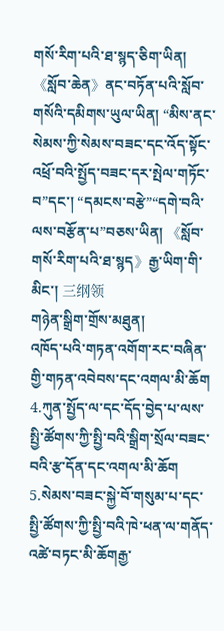གསོ་རིག་པའི་ཐ་སྙད་ཅིག་ཡིན།《སློབ་ཆེན》ནང་བཏོན་པའི་སློབ་གསོའི་དམིགས་ཡུལ་ཡིན། “མིས་ནང་སེམས་ཀྱི་སེམས་བཟང་དང་འོད་སྟོང་འཕྲོ་བའི་སྤྱོད་བཟང་དར་སྤེལ་གཏོང་བ”དང་། “དམངས་བརྩེ”“དགེ་བའི་ལས་བརྩོན་པ”བཅས་ཡིན། 《སློབ་གསོ་རིག་པའི་ཐ་སྙད》རྒྱ་ཡིག་གི་མིང་། 三纲领
གཉེན་སྒྲིག་གྲོས་མཐུན།
འཁོད་པའི་གཏན་འགོག་རང་བཞིན་གྱི་གཏན་འབེབས་དང་འགལ་མི་ཆོག 4.ཀུན་སྤྱོད་ལ་དང་དོད་བྱེད་པ་ལས་སྤྱི་ཚོགས་ཀྱི་སྤྱི་བའི་སྒྲིག་སྲོལ་བཟང་བའི་རྩ་དོན་དང་འགལ་མི་ཆོག 5.སེམས་བཟང་སྐྱེ་བོ་གསུམ་པ་དང་སྤྱི་ཚོགས་ཀྱི་སྤྱི་བའི་ཁེ་ཕན་ལ་གནོད་འཚེ་བཏང་མི་ཆོགརྒྱ་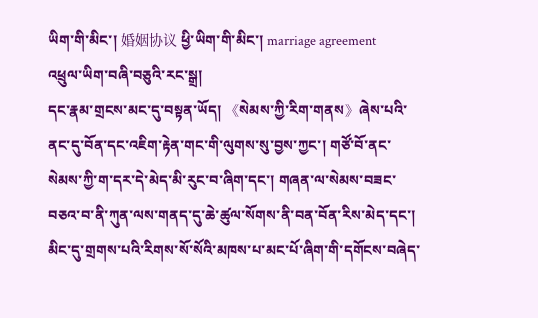ཡིག་གི་མིང་། 婚姻协议 ཕྱི་ཡིག་གི་མིང་། marriage agreement
འཕྲུལ་ཡིག་བཞི་བཅུའི་རང་སྒྲ།
དང་རྣམ་གྲངས་མང་དུ་བསྟན་ཡོད། 《སེམས་ཀྱི་རིག་གནས》ཞེས་པའི་ནང་དུ་བོན་དང་འཇིག་རྟེན་གང་གི་ལུགས་སུ་བྱས་ཀྱང་། གཙོ་བོ་ནང་སེམས་ཀྱི་ག་དར་དེ་མེད་མི་རུང་བ་ཞིག་དང་། གཞན་ལ་སེམས་བཟང་བཅའ་བ་ནི་ཀུན་ལས་གནད་དུ་ཆེ་ཚུལ་སོགས་ནི་བན་བོན་རིས་མེད་དང་། མིང་དུ་གྲགས་པའི་རིགས་སོ་སོའི་མཁས་པ་མང་པོ་ཞིག་གི་དགོངས་བཞེད་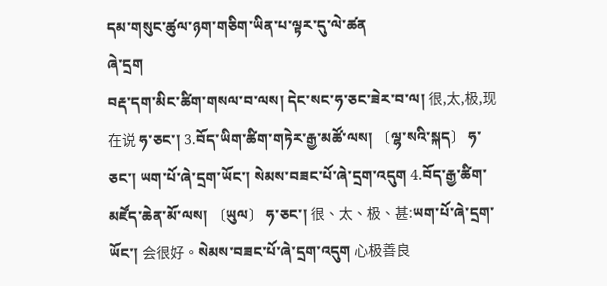དམ་གསུང་ཚུལ་ཉག་གཅིག་ཡིན་པ་ལྟར་དུ་ལེ་ཚན
ཞེ་དྲག
བརྡ་དག་མིང་ཚིག་གསལ་བ་ལས། དེང་སང་ཧ་ཅང་ཟེར་བ་ལ། 很,太,极,现在说 ཧ་ཅང་། 3.བོད་ཡིག་ཚིག་གཏེར་རྒྱ་མཚོ་ལས། 〔ལྷ་སའི་སྐད〕 ཧ་ཅང་། ཡག་པོ་ཞེ་དྲག་ཡོང་། སེམས་བཟང་པོ་ཞེ་དྲག་འདུག 4.བོད་རྒྱ་ཚིག་མཛོད་ཆེན་མོ་ལས། 〔ཡུལ〕 ཧ་ཅང་། 很、太、极、甚:ཡག་པོ་ཞེ་དྲག་ཡོང་། 会很好。སེམས་བཟང་པོ་ཞེ་དྲག་འདུག 心极善良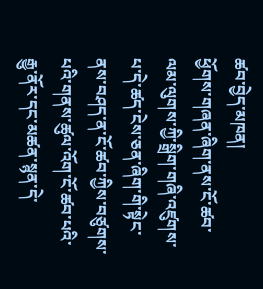ཚབ་བྱེད་མཁན།
ཕྱོགས་གཞན་ཞིག་ནས་ངོ་ཚབ་ལམ་ལུགས་ཀྱི་སྒྲིག་གཞི་འཛུགས་པ་དེ་ཚད་ངེས་ཅན་ཞིག་གི་སྟེང་ནས་བཤད་ན་ངོ་ཚབ་ཀྱིས་བཙུགས་པའི་གནས་ཚུལ་འོག་ངོ་ཚབ་པའི་རྒྱུ་ནོར་དང་མཚན་སྙན་དེ་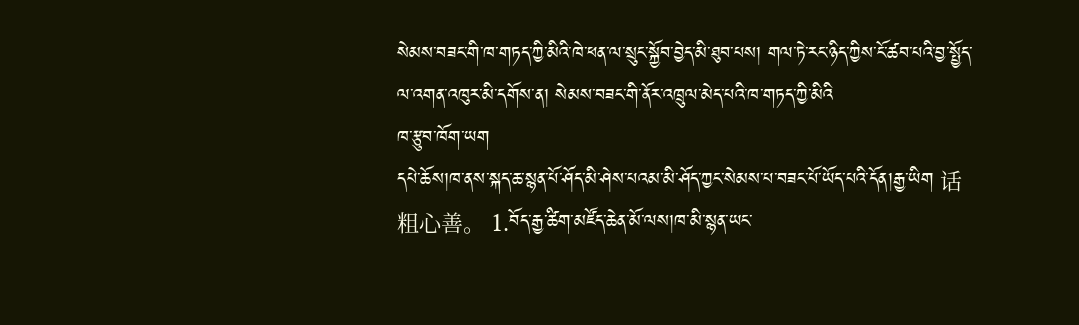སེམས་བཟང་གི་ཁ་གཏད་ཀྱི་མིའི་ཁེ་ཕན་ལ་སྲུང་སྐྱོབ་བྱེད་མི་ཐུབ་པས། གལ་ཏེ་རང་ཉིད་ཀྱིས་ངོ་ཚབ་པའི་བྱ་སྤྱོད་ལ་འགན་འཁུར་མི་དགོས་ན། སེམས་བཟང་གི་ནོར་འཁྲུལ་མེད་པའི་ཁ་གཏད་ཀྱི་མིའི
ཁ་རྩུབ་ཁོག་ཡག
དཔེ་ཆོས།ཁ་ནས་སྐད་ཆ་སྙན་པོ་ཤོད་མི་ཤེས་པའམ་མི་ཤོད་ཀྱང་སེམས་པ་བཟང་པོ་ཡོད་པའི་དོན།རྒྱ་ཡིག 话粗心善。 1.བོད་རྒྱ་ཚིག་མཛོད་ཆེན་མོ་ལས།ཁ་མི་སྙན་ཡང་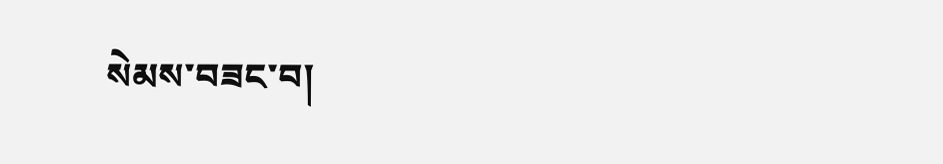སེམས་བཟང་བ།